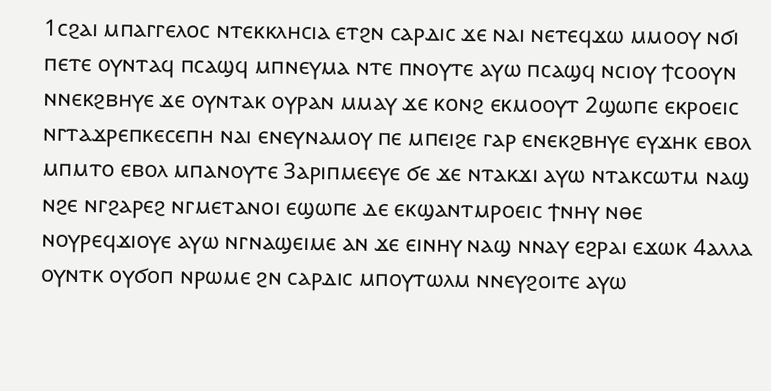1ⲥϩⲁⲓ ⲙⲡⲁⲅⲅⲉⲗⲟⲥ ⲛⲧⲉⲕⲕⲗⲏⲥⲓⲁ ⲉⲧϩⲛ ⲥⲁⲣⲇⲓⲥ ϫⲉ ⲛⲁⲓ ⲛⲉⲧⲉϥϫⲱ ⲙⲙⲟⲟⲩ ⲛϭⲓ ⲡⲉⲧⲉ ⲟⲩⲛⲧⲁϥ ⲡⲥⲁϣϥ ⲙⲡⲛⲉⲩⲙⲁ ⲛⲧⲉ ⲡⲛⲟⲩⲧⲉ ⲁⲩⲱ ⲡⲥⲁϣϥ ⲛⲥⲓⲟⲩ ϯⲥⲟⲟⲩⲛ ⲛⲛⲉⲕϩⲃⲏⲩⲉ ϫⲉ ⲟⲩⲛⲧⲁⲕ ⲟⲩⲣⲁⲛ ⲙⲙⲁⲩ ϫⲉ ⲕⲟⲛϩ ⲉⲕⲙⲟⲟⲩⲧ 2ϣⲱⲡⲉ ⲉⲕⲣⲟⲉⲓⲥ ⲛⲅⲧⲁϫⲣⲉⲡⲕⲉⲥⲉⲡⲏ ⲛⲁⲓ ⲉⲛⲉⲩⲛⲁⲙⲟⲩ ⲡⲉ ⲙⲡⲉⲓϩⲉ ⲅⲁⲣ ⲉⲛⲉⲕϩⲃⲏⲩⲉ ⲉⲩϫⲏⲕ ⲉⲃⲟⲗ ⲙⲡⲙⲧⲟ ⲉⲃⲟⲗ ⲙⲡⲁⲛⲟⲩⲧⲉ 3ⲁⲣⲓⲡⲙⲉⲉⲩⲉ ϭⲉ ϫⲉ ⲛⲧⲁⲕϫⲓ ⲁⲩⲱ ⲛⲧⲁⲕⲥⲱⲧⲙ ⲛⲁϣ ⲛϩⲉ ⲛⲅϩⲁⲣⲉϩ ⲛⲅⲙⲉⲧⲁⲛⲟⲓ ⲉϣⲱⲡⲉ ⲇⲉ ⲉⲕϣⲁⲛⲧⲙⲣⲟⲉⲓⲥ ϯⲛⲏⲩ ⲛⲑⲉ ⲛⲟⲩⲣⲉϥϫⲓⲟⲩⲉ ⲁⲩⲱ ⲛⲅⲛⲁϣⲉⲓⲙⲉ ⲁⲛ ϫⲉ ⲉⲓⲛⲏⲩ ⲛⲁϣ ⲛⲛⲁⲩ ⲉϩⲣⲁⲓ ⲉϫⲱⲕ 4ⲁⲗⲗⲁ ⲟⲩⲛⲧⲕ ⲟⲩϭⲟⲡ ⲛⲣⲱⲙⲉ ϩⲛ ⲥⲁⲣⲇⲓⲥ ⲙⲡⲟⲩⲧⲱⲗⲙ ⲛⲛⲉⲩϩⲟⲓⲧⲉ ⲁⲩⲱ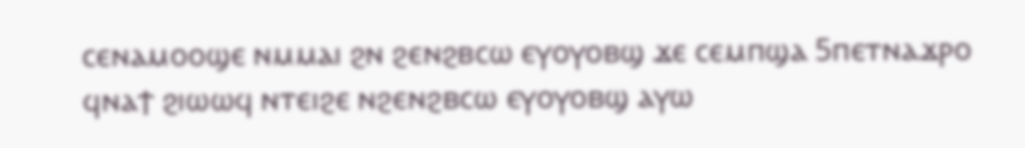ⲥⲉⲛⲁⲙⲟⲟϣⲉ ⲛⲙⲙⲁⲓ ϩⲛ ϩⲉⲛϩⲃⲥⲱ ⲉⲩⲟⲩⲟⲃϣ ϫⲉ ⲥⲉⲙⲡϣⲁ 5ⲡⲉⲧⲛⲁϫⲣⲟ ϥⲛⲁϯ ϩⲓⲱⲱϥ ⲛⲧⲉⲓϩⲉ ⲛϩⲉⲛϩⲃⲥⲱ ⲉⲩⲟⲩⲟⲃϣ ⲁⲩⲱ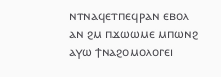ⲛⲧⲛⲁϥⲉⲧⲡⲉϥⲣⲁⲛ ⲉⲃⲟⲗ ⲁⲛ ϩⲙ ⲡϫⲱⲱⲙⲉ ⲙⲡⲱⲛϩ ⲁⲩⲱ ϯⲛⲁϩⲟⲙⲟⲗⲟⲅⲉⲓ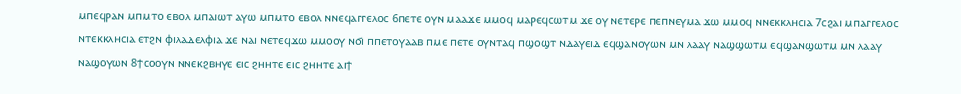ⲙⲡⲉϥⲣⲁⲛ ⲙⲡⲙⲧⲟ ⲉⲃⲟⲗ ⲙⲡⲁⲓⲱⲧ ⲁⲩⲱ ⲙⲡⲙⲧⲟ ⲉⲃⲟⲗ ⲛⲛⲉϥⲁⲅⲅⲉⲗⲟⲥ 6ⲡⲉⲧⲉ ⲟⲩⲛ ⲙⲁⲁϫⲉ ⲙⲙⲟϥ ⲙⲁⲣⲉϥⲥⲱⲧⲙ ϫⲉ ⲟⲩ ⲛⲉⲧⲉⲣⲉ ⲡⲉⲡⲛⲉⲩⲙⲁ ϫⲱ ⲙⲙⲟϥ ⲛⲛⲉⲕⲕⲗⲏⲥⲓⲁ 7ⲥϩⲁⲓ ⲙⲡⲁⲅⲅⲉⲗⲟⲥ ⲛⲧⲉⲕⲕⲗⲏⲥⲓⲁ ⲉⲧϩⲛ ⲫⲓⲗⲁⲇⲉⲗⲫⲓⲁ ϫⲉ ⲛⲁⲓ ⲛⲉⲧⲉϥϫⲱ ⲙⲙⲟⲟⲩ ⲛϭⲓ ⲡⲡⲉⲧⲟⲩⲁⲁⲃ ⲡⲙⲉ ⲡⲉⲧⲉ ⲟⲩⲛⲧⲁϥ ⲡϣⲟϣⲧ ⲛⲇⲁⲩⲉⲓⲇ ⲉϥϣⲁⲛⲟⲩⲱⲛ ⲙⲛ ⲗⲁⲁⲩ ⲛⲁϣϣⲱⲧⲙ ⲉϥϣⲁⲛϣⲱⲧⲙ ⲙⲛ ⲗⲁⲁⲩ ⲛⲁϣⲟⲩⲱⲛ 8ϯⲥⲟⲟⲩⲛ ⲛⲛⲉⲕϩⲃⲏⲩⲉ ⲉⲓⲥ ϩⲏⲏⲧⲉ ⲉⲓⲥ ϩⲏⲏⲧⲉ ⲁⲓϯ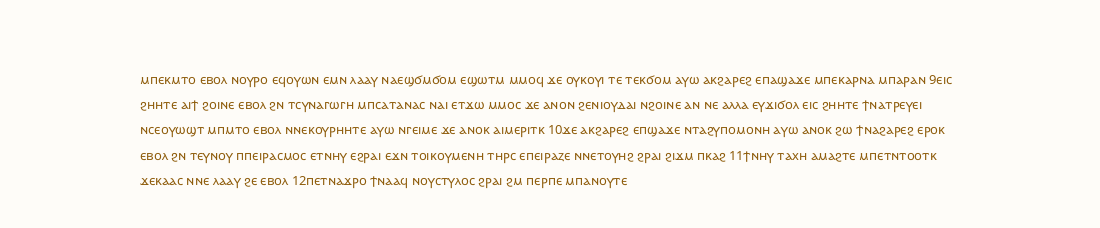ⲙⲡⲉⲕⲙⲧⲟ ⲉⲃⲟⲗ ⲛⲟⲩⲣⲟ ⲉϥⲟⲩⲱⲛ ⲉⲙⲛ ⲗⲁⲁⲩ ⲛⲁⲉϣϭⲙϭⲟⲙ ⲉϣⲱⲧⲙ ⲙⲙⲟϥ ϫⲉ ⲟⲩⲕⲟⲩⲓ ⲧⲉ ⲧⲉⲕϭⲟⲙ ⲁⲩⲱ ⲁⲕϩⲁⲣⲉϩ ⲉⲡⲁϣⲁϫⲉ ⲙⲡⲉⲕⲁⲣⲛⲁ ⲙⲡⲁⲣⲁⲛ 9ⲉⲓⲥ ϩⲏⲏⲧⲉ ⲁⲓϯ ϩⲟⲓⲛⲉ ⲉⲃⲟⲗ ϩⲛ ⲧⲥⲩⲛⲁⲅⲱⲅⲏ ⲙⲡⲥⲁⲧⲁⲛⲁⲥ ⲛⲁⲓ ⲉⲧϫⲱ ⲙⲙⲟⲥ ϫⲉ ⲁⲛⲟⲛ ϩⲉⲛⲓⲟⲩⲇⲁⲓ ⲛϩⲟⲓⲛⲉ ⲁⲛ ⲛⲉ ⲁⲗⲗⲁ ⲉⲩϫⲓϭⲟⲗ ⲉⲓⲥ ϩⲏⲏⲧⲉ ϯⲛⲁⲧⲣⲉⲩⲉⲓ ⲛⲥⲉⲟⲩⲱϣⲧ ⲙⲡⲙⲧⲟ ⲉⲃⲟⲗ ⲛⲛⲉⲕⲟⲩⲣⲏⲏⲧⲉ ⲁⲩⲱ ⲛⲅⲉⲓⲙⲉ ϫⲉ ⲁⲛⲟⲕ ⲁⲓⲙⲉⲣⲓⲧⲕ 10ϫⲉ ⲁⲕϩⲁⲣⲉϩ ⲉⲡϣⲁϫⲉ ⲛⲧⲁϩⲩⲡⲟⲙⲟⲛⲏ ⲁⲩⲱ ⲁⲛⲟⲕ ϩⲱ ϯⲛⲁϩⲁⲣⲉϩ ⲉⲣⲟⲕ ⲉⲃⲟⲗ ϩⲛ ⲧⲉⲩⲛⲟⲩ ⲡⲡⲉⲓⲣⲁⲥⲙⲟⲥ ⲉⲧⲛⲏⲩ ⲉϩⲣⲁⲓ ⲉϫⲛ ⲧⲟⲓⲕⲟⲩⲙⲉⲛⲏ ⲧⲏⲣⲥ ⲉⲡⲉⲓⲣⲁⲍⲉ ⲛⲛⲉⲧⲟⲩⲏϩ ϩⲣⲁⲓ ϩⲓϫⲙ ⲡⲕⲁϩ 11ϯⲛⲏⲩ ⲧⲁⲭⲏ ⲁⲙⲁϩⲧⲉ ⲙⲡⲉⲧⲛⲧⲟⲟⲧⲕ ϫⲉⲕⲁⲁⲥ ⲛⲛⲉ ⲗⲁⲁⲩ ϩⲉ ⲉⲃⲟⲗ 12ⲡⲉⲧⲛⲁϫⲣⲟ ϯⲛⲁⲁϥ ⲛⲟⲩⲥⲧⲩⲗⲟⲥ ϩⲣⲁⲓ ϩⲙ ⲡⲉⲣⲡⲉ ⲙⲡⲁⲛⲟⲩⲧⲉ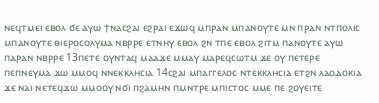ⲛⲉϥⲧⲙⲉⲓ ⲉⲃⲟⲗ ϭⲉ ⲁⲩⲱ ϯⲛⲁⲥϩⲁⲓ ⲉϩⲣⲁⲓ ⲉϫⲱϥ ⲙⲡⲣⲁⲛ ⲙⲡⲁⲛⲟⲩⲧⲉ ⲙⲛ ⲡⲣⲁⲛ ⲛⲧⲡⲟⲗⲓⲥ ⲙⲡⲁⲛⲟⲩⲧⲉ ⲑⲓⲉⲣⲟⲥⲟⲗⲩⲙⲁ ⲛⲃⲣⲣⲉ ⲉⲧⲛⲏⲩ ⲉⲃⲟⲗ ϩⲛ ⲧⲡⲉ ⲉⲃⲟⲗ ϩⲓⲧⲙ ⲡⲁⲛⲟⲩⲧⲉ ⲁⲩⲱ ⲡⲁⲣⲁⲛ ⲛⲃⲣⲣⲉ 13ⲡⲉⲧⲉ ⲟⲩⲛⲧⲁϥ ⲙⲁⲁϫⲉ ⲙⲙⲁⲩ ⲙⲁⲣⲉϥⲥⲱⲧⲙ ϫⲉ ⲟⲩ ⲡⲉⲧⲉⲣⲉ ⲡⲉⲡⲛⲉⲩⲙⲁ ϫⲱ ⲙⲙⲟϥ ⲛⲛⲉⲕⲕⲗⲏⲥⲓⲁ 14ⲥϩⲁⲓ ⲙⲡⲁⲅⲅⲉⲗⲟⲥ ⲛⲧⲉⲕⲕⲗⲏⲥⲓⲁ ⲉⲧϩⲛ ⲗⲁⲟⲇⲟⲕⲓⲁ ϫⲉ ⲛⲁⲓ ⲛⲉⲧⲉϥϫⲱ ⲙⲙⲟⲟⲩ ⲛϭⲓ ⲡϩⲁⲙⲏⲛ ⲡⲙⲛⲧⲣⲉ ⲙⲡⲓⲥⲧⲟⲥ ⲙⲙⲉ ⲡⲉ ϩⲟⲩⲉⲓⲧⲉ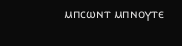ⲙⲡⲥⲱⲛⲧ ⲙⲡⲛⲟⲩⲧⲉ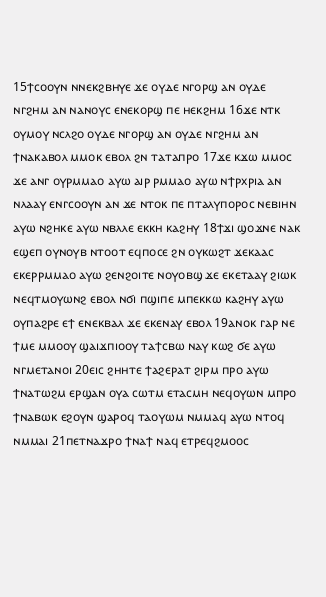15ϯⲥⲟⲟⲩⲛ ⲛⲛⲉⲕϩⲃⲏⲩⲉ ϫⲉ ⲟⲩⲇⲉ ⲛⲅⲟⲣϣ ⲁⲛ ⲟⲩⲇⲉ ⲛⲅϩⲏⲙ ⲁⲛ ⲛⲁⲛⲟⲩⲥ ⲉⲛⲉⲕⲟⲣϣ ⲡⲉ ⲏⲉⲕϩⲏⲙ 16ϫⲉ ⲛⲧⲕ ⲟⲩⲙⲟⲩ ⲛⲥⲗϩⲟ ⲟⲩⲇⲉ ⲛⲅⲟⲣϣ ⲁⲛ ⲟⲩⲇⲉ ⲛⲅϩⲏⲙ ⲁⲛ ϯⲛⲁⲕⲁⲃⲟⲗ ⲙⲙⲟⲕ ⲉⲃⲟⲗ ϩⲛ ⲧⲁⲧⲁⲡⲣⲟ 17ϫⲉ ⲕϫⲱ ⲙⲙⲟⲥ ϫⲉ ⲁⲛⲅ ⲟⲩⲣⲙⲙⲁⲟ ⲁⲩⲱ ⲁⲓⲣ ⲣⲙⲙⲁⲟ ⲁⲩⲱ ⲛϯⲣⲭⲣⲓⲁ ⲁⲛ ⲛⲗⲁⲁⲩ ⲉⲛⲅⲥⲟⲟⲩⲛ ⲁⲛ ϫⲉ ⲛⲧⲟⲕ ⲡⲉ ⲡⲧⲁⲗⲩⲡⲟⲣⲟⲥ ⲛⲉⲃⲓⲏⲛ ⲁⲩⲱ ⲛϩⲏⲕⲉ ⲁⲩⲱ ⲛⲃⲗⲗⲉ ⲉⲕⲕⲏ ⲕⲁϩⲏⲩ 18ϯϫⲓ ϣⲟϫⲛⲉ ⲛⲁⲕ ⲉϣⲉⲡ ⲟⲩⲛⲟⲩⲃ ⲛⲧⲟⲟⲧ ⲉϥⲡⲟⲥⲉ ϩⲛ ⲟⲩⲕⲱϩⲧ ϫⲉⲕⲁⲁⲥ ⲉⲕⲉⲣⲣⲙⲙⲁⲟ ⲁⲩⲱ ϩⲉⲛϩⲟⲓⲧⲉ ⲛⲟⲩⲟⲃϣ ϫⲉ ⲉⲕⲉⲧⲁⲁⲩ ϩⲓⲱⲕ ⲛⲉϥⲧⲙⲟⲩⲱⲛϩ ⲉⲃⲟⲗ ⲛϭⲓ ⲡϣⲓⲡⲉ ⲙⲡⲉⲕⲕⲱ ⲕⲁϩⲏⲩ ⲁⲩⲱ ⲟⲩⲡⲁϩⲣⲉ ⲉϯ ⲉⲛⲉⲕⲃⲁⲗ ϫⲉ ⲉⲕⲉⲛⲁⲩ ⲉⲃⲟⲗ 19ⲁⲛⲟⲕ ⲅⲁⲣ ⲛⲉ ϯⲙⲉ ⲙⲙⲟⲟⲩ ϣⲁⲓϫⲡⲓⲟⲟⲩ ⲧⲁϯⲥⲃⲱ ⲛⲁⲩ ⲕⲱϩ ϭⲉ ⲁⲩⲱ ⲛⲅⲙⲉⲧⲁⲛⲟⲓ 20ⲉⲓⲥ ϩⲏⲏⲧⲉ ϯⲁϩⲉⲣⲁⲧ ϩⲓⲣⲙ ⲡⲣⲟ ⲁⲩⲱ ϯⲛⲁⲧⲱϩⲙ ⲉⲣϣⲁⲛ ⲟⲩⲁ ⲥⲱⲧⲙ ⲉⲧⲁⲥⲙⲏ ⲛⲉϥⲟⲩⲱⲛ ⲙⲡⲣⲟ ϯⲛⲁⲃⲱⲕ ⲉϩⲟⲩⲛ ϣⲁⲣⲟϥ ⲧⲁⲟⲩⲱⲙ ⲛⲙⲙⲁϥ ⲁⲩⲱ ⲛⲧⲟϥ ⲛⲙⲙⲁⲓ 21ⲡⲉⲧⲛⲁϫⲣⲟ ϯⲛⲁϯ ⲛⲁϥ ⲉⲧⲣⲉϥϩⲙⲟⲟⲥ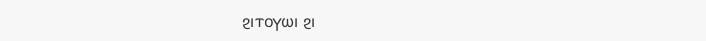ϩⲓⲧⲟⲩⲱⲓ ϩⲓ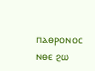ⲡⲁⲑⲣⲟⲛⲟⲥ ⲛⲑⲉ ϩⲱ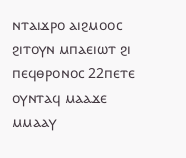ⲛⲧⲁⲓϫⲣⲟ ⲁⲓϩⲙⲟⲟⲥ ϩⲓⲧⲟⲩⲛ ⲙⲡⲁⲉⲓⲱⲧ ϩⲓ ⲡⲉϥⲑⲣⲟⲛⲟⲥ 22ⲡⲉⲧⲉ ⲟⲩⲛⲧⲁϥ ⲙⲁⲁϫⲉ ⲙⲙⲁⲁⲩ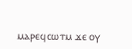ⲙⲁⲣⲉϥⲥⲱⲧⲙ ϫⲉ ⲟⲩ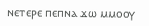ⲛⲉⲧⲉⲣⲉ ⲡⲉⲡⲛⲁ ϫⲱ ⲙⲙⲟⲟⲩ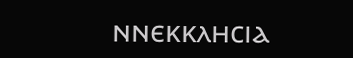ⲛⲛⲉⲕⲕⲗⲏⲥⲓⲁ